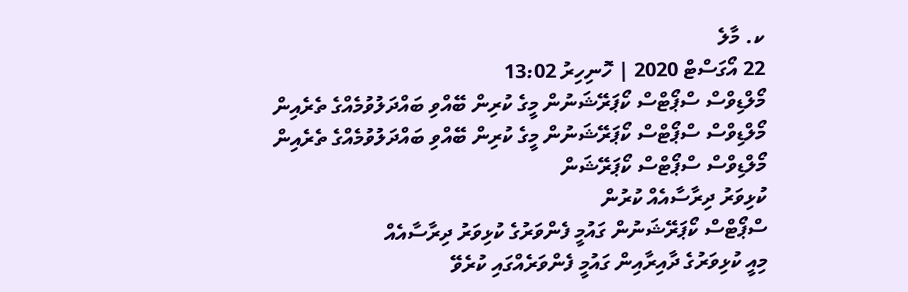ކ. މާލެ
22 އޯގަސްޓް 2020 | ހޮނިހިރު 13:02
މޯލްޑިވްސް ސްޕޯޓްސް ކޯޕަރޭޝަނުން މީގެ ކުރިން ބޭއްވި ބައްދަލުވުމެއްގެ ތެރެއިން
މޯލްޑިވްސް ސްޕޯޓްސް ކޯޕަރޭޝަނުން މީގެ ކުރިން ބޭއްވި ބައްދަލުވުމެއްގެ ތެރެއިން
މޯލްޑިވްސް ސްޕޯޓްސް ކޯޕަރޭޝަން
ކުޅިވަރު ދިރާސާއެއް ކުރުން
ސްޕޯޓްސް ކޯޕަރޭޝަނުން ގައުމީ ފެންވަރުގެ ކުޅިވަރު ދިރާސާއެއް
މިއީ ކުޅިވަރުގެ ދާއިރާއިން ގައުމީ ފެންވަރެއްގައި ކުރެވޭ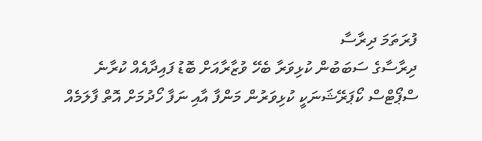ފުރަތަމަ ދިރާސާ
ދިރާސާގެ ސަބަބުން ކުޅިވަރާ ބެހޭ ވުޒާރާއަށް ބޮޑު ފައިދާއެއް ކުރާނެ
ސްޕޯޓްސް ކޯޕަރޭޝަނަކީ ކުޅިވަރުން މަންފާ އާއި ނަފާ ހޯދުމަށް އޮތް ފާލަމެއް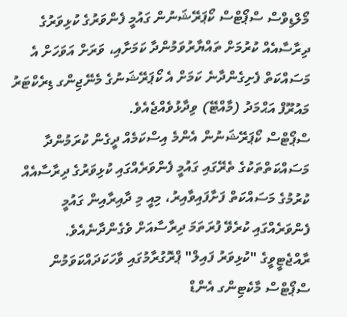މޯލްޑިވްސް ސްޕޯޓްސް ކޯޕަރޭޝަނުން ގައުމީ ފެންވަރުގެ ކުޅިވަރުގެ ދިރާސާއެއް ކުރުމަށް ތައްޔާރުވަމުންދާ ކަމަށާއި، ވަރަށް އަވަހަށް އެ މަސައްކަތް ފެށިގެންދާނެ ކަމަށް އެ ކޯޕަރޭޝަނުގެ މެނޭޖިންގ ޑިރެކްޓަރު މައުރޫފް އަޙްމަދު (މާއްޓޭ) ވިދާޅުވެއްޖެއެވެ.
ސްޕޯޓްސް ކޯޕަރޭޝަނުން އެންމެ އިސްކަމެއް ދީގެން ކުރަމުންދާ މަސައްކަތްތަކުގެ ތެރޭގައި ގައުމީ ފެންވަރެއްގައި ކުޅިވަރުގެ ދިރާސާއެއް ކުރުމުގެ މަސައްކަތް ފަށާފައިވާއިރު، މިއީ މި ދާއިރާއިން ގައުމީ ފެންވަރެއްގައި ކުރެވޭ ފުރަތަމަ ދިރާސާއަށް ވެގެންދާނެއެވެ.
ރާއްޖެޓީވީގެ "ކުޅިވަރު ފައިލް" ޕްރޮގުރާމުގައި ވާހަކަދައްކަވަމުން ސްޕޯޓްސް މާކެޓިންގ އެންޑް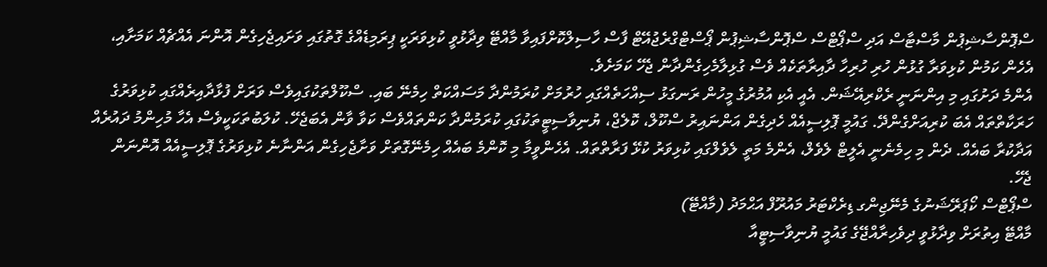ސްޕޮންސާޝިޕުން މާސްޓާސް އަދި ސްޕޯޓްސް ސްޕޮންސާޝިޕުން ޕޯސްޓްގްރެޖުއޭޓް ފާސް ހާސިލްކޮށްފައިވާ މާއްޓޭ ވިދާޅުވީ ކުޅިވަރަކީ ޕިރަމިޑެއްގެ ގޮތުގައި ވަށައިޖެހިގެން އޮންނަ އެއްޗެއް ކަމަށާއި، އެހެން ކަމުން ކުޅިވަރާ ގުޅުން ހުރި ހުރިހާ ދާއިރާތަކެއް ވެސް ގުޅިލާމެހިގެންދާން ޖެހޭ ކަމަށެވެ.
އެންމެ ދަށުގައި މި އިންނަނީ ރެކްރިއޭޝަން. އެއީ އެކި އުމުރުގެ މީހުން ރަނގަޅު ސިއްހަތެއްގައި ހުރުމަށް ކުރަމުންދާ މަސައްކަތް ހިމެނޭ ބައި. ސްކޫލްތަކުގައިވެސް ވަރަށް ފުޅާދާއިރެއްގައި ކުޅިވަރުގެ ހަރަކާތްތައް އެބަ ކުރިއަށްގެންދޭ. ގައުމީ ޕޮލިސީއެއް ހެދިގެން އަންނައިރު ސްކޫލް، ކޮލެޖް، ޔުނިވާސިޓީތަކުގައި ކުރަމުންދާ ކަންތައްވެސް ކަވާ ވާން އެބަޖެހޭ. ކުލަބުތަކަކީވެސް އެހާ މުހިންމު ދައުރެއް އަދާކުރާ ބައެއް. ދެން މި ހިމެނެނީ އެލީޓް ލެވެލް، އެންމެ މަތީ ލެވެލްގައި ކުޅިވަރު ކުޅޭ ފަރާތްތައް. އެހެންވީމާ މި ކޮންމެ ބައެއް ހިމެނޭގޮތަށް ވަށާޖެހިގެން އަންނާނެ ކުޅިވަރުގެ ޕޮލިސީއެއް އޮންނަން ޖެހޭ.
ސްޕޯޓްސް ކޯޕަރޭޝަނުގެ މެނޭޖިންގ ޑިރެކްޓަރު މައުރޫފް އަޙްމަދު (މާއްޓޭ)
މާއްޓޭ އިތުރަށް ވިދާޅުވީ ދިވެހިރާއްޖޭގެ ގައުމީ ޔުނިވާސިޓީއާ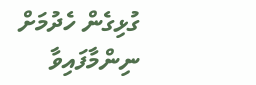ގުޅިގެން ހެދުމަށް ނިންމާފައިވާ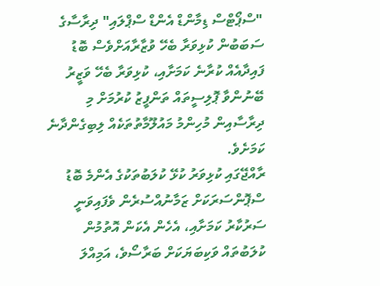"ސްޕޯޓްސް ޑިމާންޑް އެންޑް ސްޕްލައި" ދިރާސާގެ ސަބަބުން ކުޅިވަރާ ބެހޭ ވުޒާރާއަށްވެސް ބޮޑު ފައިދާއެއް ކުރާނެ ކަމަށާއި، ކުޅިވަރާ ބެހޭ ވަޒީރު ބޭނުންވާ ޕޮލިސީތައް ތަންފީޒު ކުރުމަށް މި ދިރާސާއިން މުހިންމު މައުލޫމާތުތަކެއް ލިބިގެންދާނެ ކަމަށެވެ.
ރާއްޖޭގައި ކުޅިވަރު ކުޅޭ ކުލަބުތަކުގެ އެންމެ ބޮޑު ސްޕޮންސަރަކަށް ޒަމާނުއްސުރެން ވެފައިވަނީ ސަރުކާރު ކަމަށާއި، އެހެން އެކަން އޮތުމުން ކުލަބުތައް ވަކިބަޔަކަށް ބަރާސޯވެ، އަމިއްލަ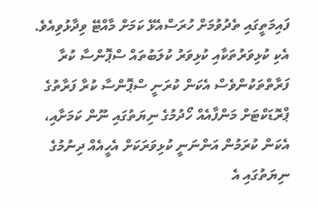ފައިމަތީގައި ތެދުވުމަށް ހުރަސްއެޅޭ ކަމަށް މާއްޓޭ ވިދާޅުވިއެވެ.
އެކި ކުޅިވަރުތަކާއި ކުޅިވަރު ކުލަބުތައް ސްޕޮންސާ ކުރާ ފަރާތްތަކުންވެސް އެކަން ކުރަނީ ސްޕޮންސާ ކުރާ ފަރާތުގެ ޕްރޮޑަކްޓަށް މަންފާއެއް ހޯދުމުގެ ނިޔަތުގައި ނޫން ކަމަށާއި، އެކަން ކުރަމުން އަންނަނީ ކުޅިވަރަކަށް އެހީއެއް ދިނުމުގެ ނިޔަތުގައި އެ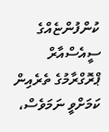ކުންފުންޏެއްގެ ސީއެސްއާރް ޕްރޮގްރާމުގެ ތެރެއިން ކަމަށްވީ ނަމަވެސް،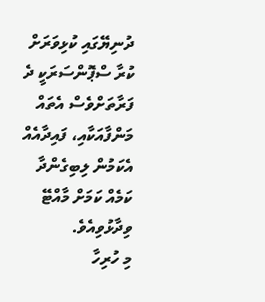ދުނިޔޭގައި ކުޅިވަރަށް ކުރާ ސްޕޮންސަރަކީ ދެ ފަރާތަށްވެސް އެތައް މަންފާއަކާއި، ފައިދާއެއް އެކަމުން ލިބިގެންދާ ކަމެއް ކަމަށް މާއްޓޭ ވިދާޅުވިއެވެ.
މި ހުރިހާ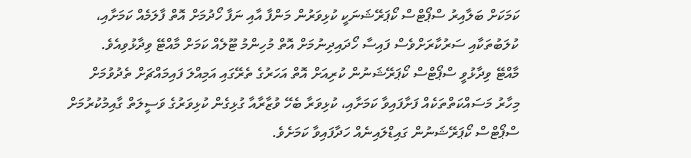ކަމަކަށް ބަލާއިރު ސްޕޯޓްސް ކޯޕަރޭޝަނަކީ ކުޅިވަރުން މަންފާ އާއި ނަފާ ހޯދުމަށް އޮތް ފާލަމެއް ކަމަށާއި، ކުލަބުތަކާއި ސަރުކާރަށްވެސް ފައިސާ ހޯދައިދިނުމަށް އޮތް މުހިންމު ޓޫލެއް ކަމަށް މާއްޓޭ ވިދާޅުވިއެވެ.
މާއްޓޭ ވިދާޅުވީ ސްޕޯޓްސް ކޯޕަރޭޝަނުން ކުރިއަށް އޮތް އަހަރުގެ ތެރޭގައި އަމިއްލަ ފައިމައްޗަށް ތެދުވުމަށް މިހާރު މަސައްކަތްތަކެއް ފަށާފައިވާ ކަމަށާއި، ކުޅިވަރާ ބެހޭ ވުޒާރާއާ ގުޅިގެން ކުޅިވަރުގެ ވަސީލަތް ގާއިމުކުރުމަށް ސްޕޯޓްސް ކޯޕަރޭޝަނުން ގައިޑްލައިނެއް ހަދާފައިވާ ކަމަށެވެ.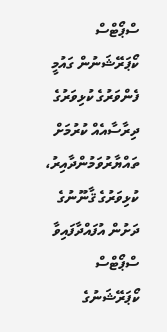ސްޕޯޓްސް ކޯޕަރޭޝަނުން ގައުމީ ފެންވަރުގެ ކުޅިވަރުގެ ދިރާސާއެއް ކުރުމަށް ތައްޔާރުވަމުންދާއިރު، ކުޅިވަރުގެ ޤާނޫނުގެ ދަށުން އުފައްދާފައިވާ ސްޕޯޓްސް ކޯޕަރޭޝަނުގެ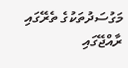މަގުސަދުތަކުގެ ތެރޭގައި ރާއްޖޭގައި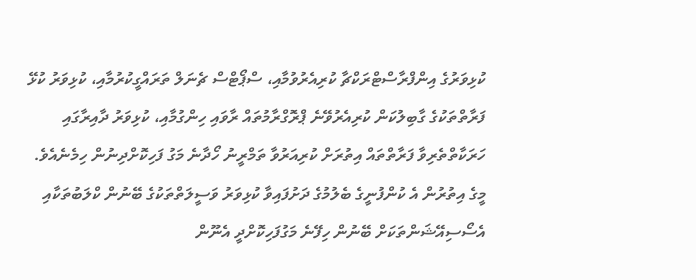ކުޅިވަރުގެ އިންފްރާސްޓްރަކްޗާ ކުރިއެރުވުމާއި، ސްޕޯޓްސް ޗެނަލް ތަރައްގީކުރުމާއި، ކުޅިވަރު ކުޅޭ ފަރާތްތަކުގެ ގާބިލުކަން ކުރިއެރުވޭނެ ޕްރޮގްރާމުތައް ރާވައި ހިންގުމާއި، ކުޅިވަރު ދާއިރާގައި ހަރަކާތްތެރިވާ ފަރާތްތައް އިތުރަށް ކުރިއަރުވާ ތަމްރީނު ހޯދާނެ މަގު ފަހިކޮށްދިނުން ހިމެނެއެވެ.
މީގެ އިތުރުން އެ ކުންފުނީގެ ބެލުމުގެ ދަށުފައިވާ ކުޅިވަރު ވަސީލަތްތަކުގެ ބޭނުން ކްލަބުތަކާއި އެސޯސިއޭޝަންތަކަށް ބޭނުން ހިފޭނެ މަގުފަހިކޮށްދީ އެނޫން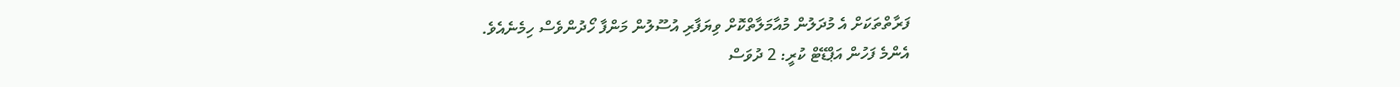ފަރާތްތަކަށް އެ މުދަލުން މުއާމަލާތްކޮށް ވިޔަފާރި އުސޫލުން މަންފާ ހޯދުންވެސް ހިމެނެއެވެ.
އެންމެ ފަހުން އަޕްޑޭޓް ކުރީ: 2 ދުވަސް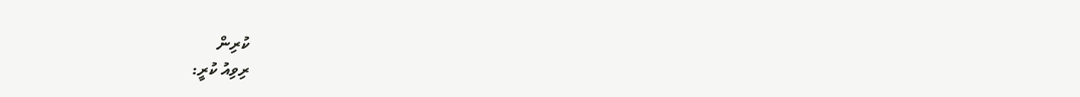ކުރިން
ރިވިއު ކުރީ: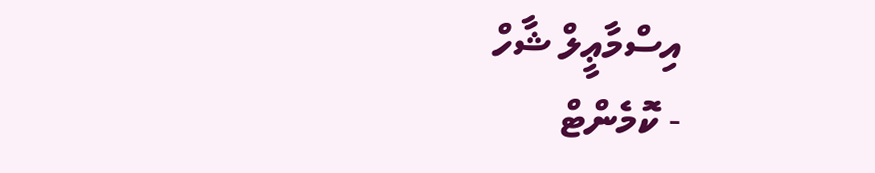އިސްމާޢީލް ޝާހް
- ކޮމެންޓް